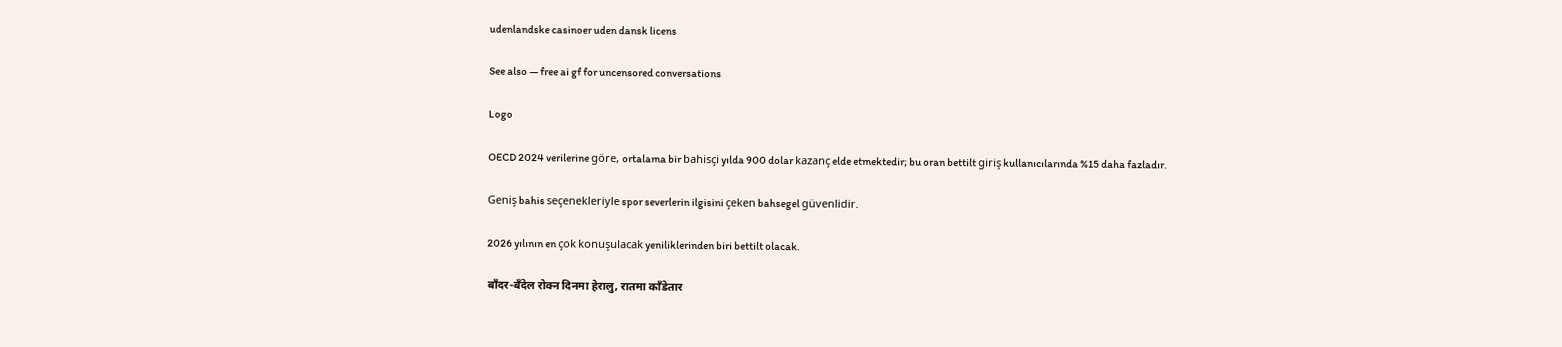udenlandske casinoer uden dansk licens

See also — free ai gf for uncensored conversations

Logo

OECD 2024 verilerine göre, ortalama bir bahisçi yılda 900 dolar kazanç elde etmektedir; bu oran bettilt giriş kullanıcılarında %15 daha fazladır.

Geniş bahis seçenekleriyle spor severlerin ilgisini çeken bahsegel güvenlidir.

2026 yılının en çok konuşulacak yeniliklerinden biri bettilt olacak.

बाँदर-बँदेल रोक्न दिनमा हेरालु, रातमा काँडेतार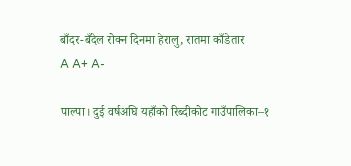बाँदर-बँदेल रोक्न दिनमा हेरालु, रातमा काँडेतार
A A+ A-

पाल्पा। दुई वर्षअघि यहाँको रिब्दीकोट गाउँपालिका–१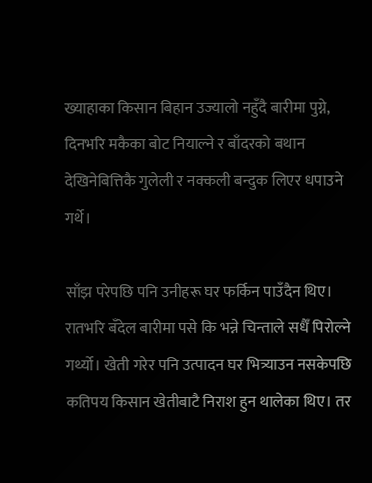ख्याहाका किसान बिहान उज्यालो नहुँदै बारीमा पुग्ने, दिनभरि मकैका बोट नियाल्ने र बाँदरको बथान देखिनेबित्तिकै गुलेली र नक्कली बन्दुक लिएर धपाउने गर्थे।

साँझ परेपछि पनि उनीहरू घर फर्किन पाउँदैन थिए। रातभरि बँदेल बारीमा पसे कि भन्ने चिन्ताले सधैँ पिरोल्ने गर्थ्यो। खेती गरेर पनि उत्पादन घर भित्र्याउन नसकेपछि कतिपय किसान खेतीबाटै निराश हुन थालेका थिए। तर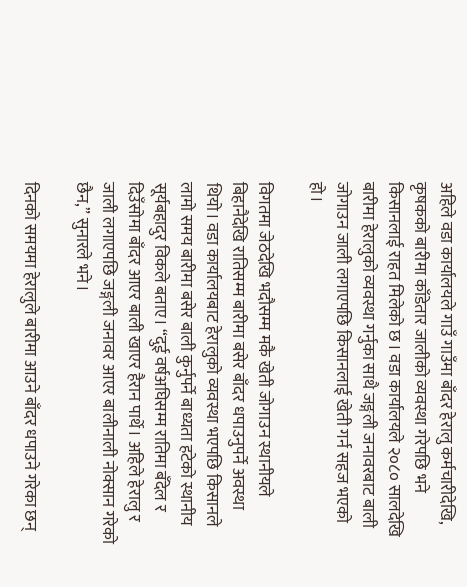अहिले वडा कार्यालयले गाउँ गाउँमा बाँदर हेरालु कर्मचारीदेखि, कृषकको बारीमा काँडेतार जालीको व्यवस्था गरेपछि भने किसानलाई राहत मिलेको छ। वडा कार्यालयले २०८० सालदेखि बारीमा हेरालुको व्यवस्था गर्नुका साथै जङ्गली जनावरबाट बाली जोगाउन जाली लगाएपछि किसानलाई खेती गर्न सहज भएको हो।

विगतमा जेठदेखि भदौसम्म मकै खेती जोगाउन स्थानीयले बिहानैदेखि रातिसम्म बारीमा बसेर बाँदर धपाउनुपर्ने अवस्था थियो। वडा कार्यालयबाट हेरालुको व्यवस्था भएपछि किसानले लामो समय बारीमा बसेर बाली कुर्नुपर्ने बाध्यता हटेको स्थानीय सूर्यबहादुर विकले बताए। “दुई वर्षअघिसम्म रातिमा बँदेल र दिउँसोमा बाँदर आएर बाली खाएर हैरान पार्थे। अहिले हेरालु र जाली लगाएपछि जङ्गली जनावर आएर बालीनाली नोक्सान गरेको छैन,” सुनारले भने।

दिनको समयमा हेरालुले बारीमा आउने बाँदर धपाउने गरेका छन्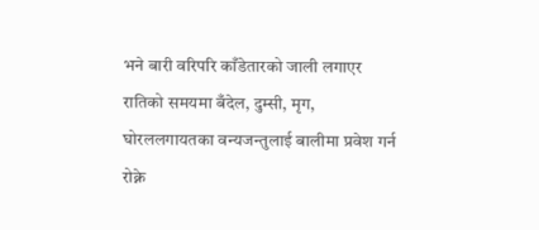भने बारी वरिपरि काँडेतारको जाली लगाएर रातिको समयमा बँदेल, दुम्सी, मृग, घोरललगायतका वन्यजन्तुलाई बालीमा प्रवेश गर्न रोक्ने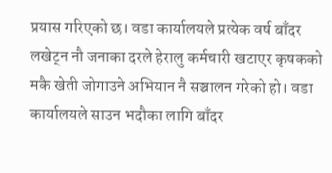प्रयास गरिएको छ। वडा कार्यालयले प्रत्येक वर्ष बाँदर लखेट्न नौ जनाका दरले हेरालु कर्मचारी खटाएर कृषकको मकै खेती जोगाउने अभियान नै सञ्चालन गरेको हो। वडा कार्यालयले साउन भदौका लागि बाँदर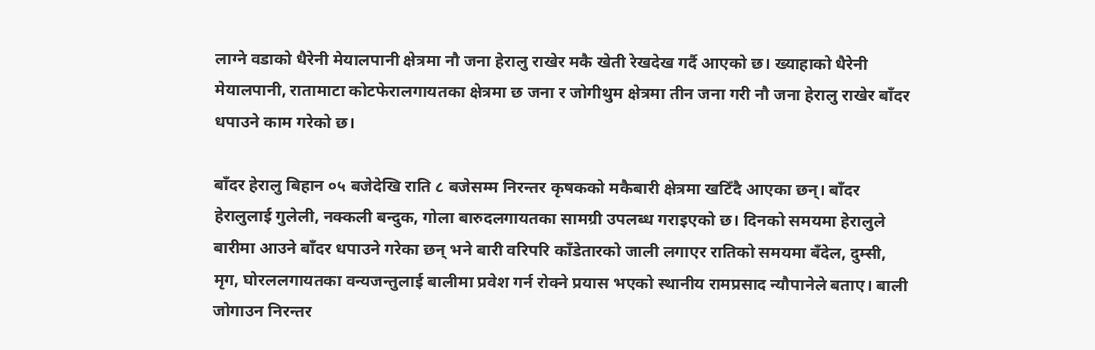लाग्ने वडाको धैरेनी मेयालपानी क्षेत्रमा नौ जना हेरालु राखेर मकै खेती रेखदेख गर्दै आएको छ। ख्याहाको धैरेनी मेयालपानी, रातामाटा कोटफेरालगायतका क्षेत्रमा छ जना र जोगीथुम क्षेत्रमा तीन जना गरी नौ जना हेरालु राखेर बाँदर धपाउने काम गरेको छ।

बाँदर हेरालु बिहान ०५ बजेदेखि राति ८ बजेसम्म निरन्तर कृषकको मकैबारी क्षेत्रमा खटिँदै आएका छन्। बाँदर हेरालुलाई गुलेली, नक्कली बन्दुक, गोला बारुदलगायतका सामग्री उपलब्ध गराइएको छ। दिनको समयमा हेरालुले बारीमा आउने बाँदर धपाउने गरेका छन् भने बारी वरिपरि काँडेतारको जाली लगाएर रातिको समयमा बँदेल, दुम्सी, मृग, घोरललगायतका वन्यजन्तुलाई बालीमा प्रवेश गर्न रोक्ने प्रयास भएको स्थानीय रामप्रसाद न्यौपानेले बताए। बाली जोगाउन निरन्तर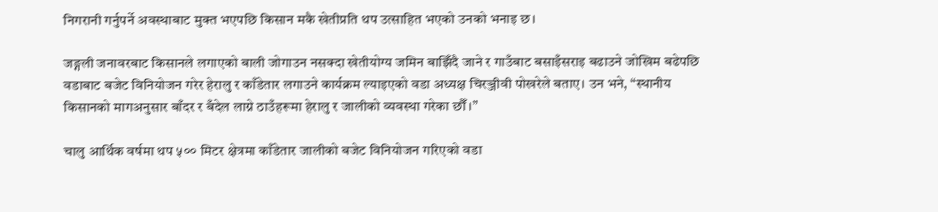निगरानी गर्नुपर्ने अवस्थाबाट मुक्त भएपछि किसान मकै खेतीप्रति थप उत्साहित भएको उनको भनाइ छ।

जङ्गली जनावरबाट किसानले लगाएको बाली जोगाउन नसक्दा खेतीयोग्य जमिन बाझिँदै जाने र गाउँबाट बसाइँसराइ बढाउने जोखिम बढेपछि वडाबाट बजेट विनियोजन गरेर हेरालु र काँडेतार लगाउने कार्यक्रम ल्याइएको वडा अध्यक्ष चिरञ्जीवी पोखरेले बताए। उन भने, “स्थानीय किसानको मागअनुसार बाँदर र बँदेल लाग्ने ठाउँहरूमा हेरालु र जालीको व्यवस्था गरेका छौँ।”

चालु आर्थिक वर्षमा थप ५०० मिटर क्षेत्रमा काँडेतार जालीको बजेट विनियोजन गरिएको वडा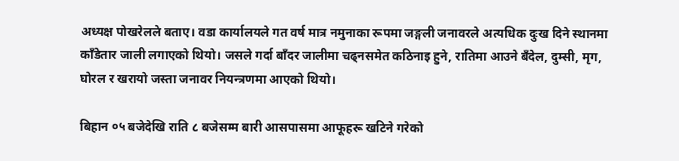अध्यक्ष पोखरेलले बताए। वडा कार्यालयले गत वर्ष मात्र नमुनाका रूपमा जङ्गली जनावरले अत्यधिक दुःख दिने स्थानमा काँडेतार जाली लगाएको थियो। जसले गर्दा बाँदर जालीमा चढ्नसमेत कठिनाइ हुने, रातिमा आउने बँदेल, दुम्सी, मृग, घोरल र खरायो जस्ता जनावर नियन्त्रणमा आएको थियो।

बिहान ०५ बजेदेखि राति ८ बजेसम्म बारी आसपासमा आफूहरू खटिने गरेको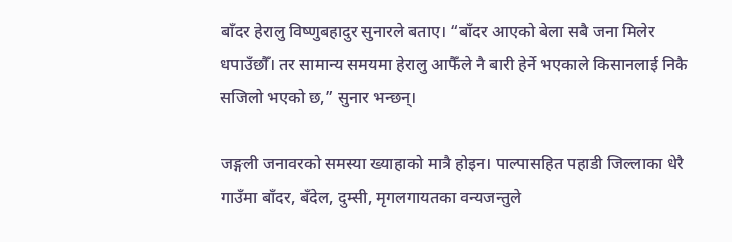बाँदर हेरालु विष्णुबहादुर सुनारले बताए। “बाँदर आएको बेला सबै जना मिलेर धपाउँछौँ। तर सामान्य समयमा हेरालु आफैँले नै बारी हेर्ने भएकाले किसानलाई निकै सजिलो भएको छ,” सुनार भन्छन्।

जङ्गली जनावरको समस्या ख्याहाको मात्रै होइन। पाल्पासहित पहाडी जिल्लाका धेरै गाउँमा बाँदर, बँदेल, दुम्सी, मृगलगायतका वन्यजन्तुले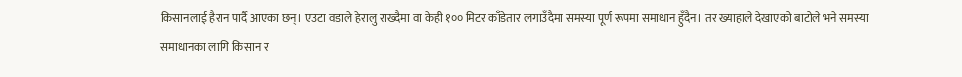किसानलाई हैरान पार्दै आएका छन्। एउटा वडाले हेरालु राख्दैमा वा केही १०० मिटर काँडेतार लगाउँदैमा समस्या पूर्ण रूपमा समाधान हुँदैन। तर ख्याहाले देखाएको बाटोले भने समस्या समाधानका लागि किसान र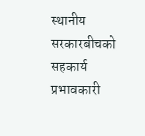स्थानीय सरकारबीचको सहकार्य प्रभावकारी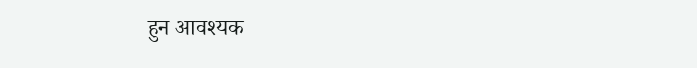हुन आवश्यक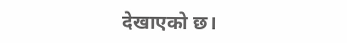देखाएको छ।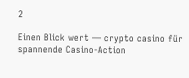2

Einen Blick wert — crypto casino für spannende Casino-Action